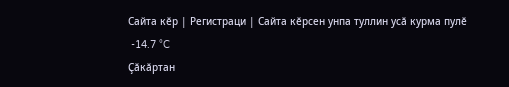Сайта кӗр | Регистраци | Сайта кӗрсен унпа туллин усӑ курма пулӗ
 -14.7 °C
Ҫӑкӑртан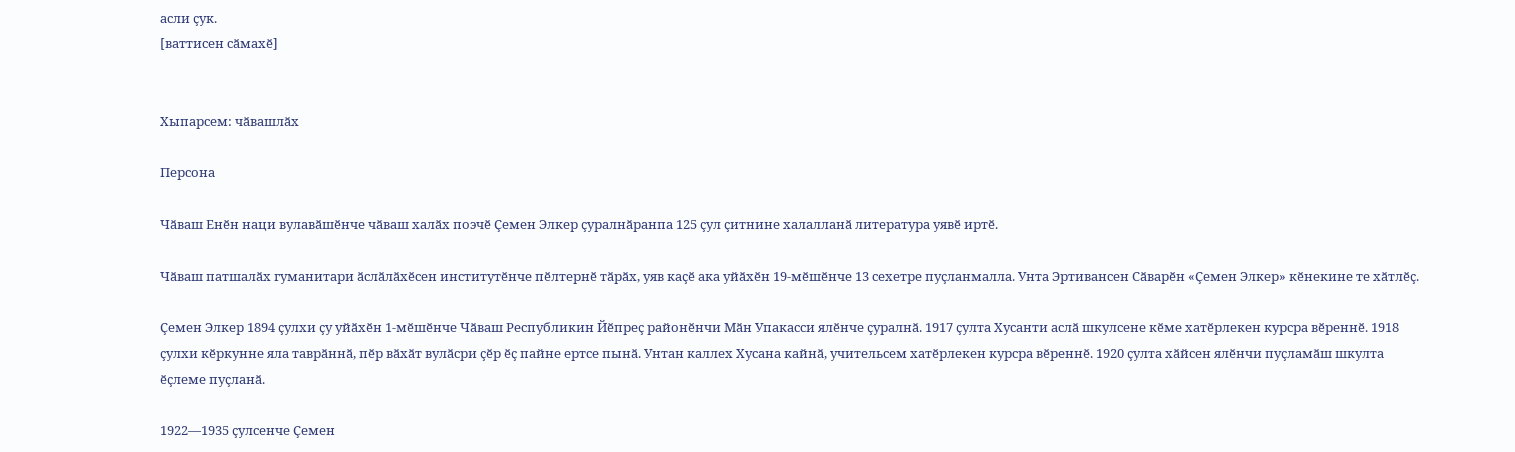асли ҫук.
[ваттисен сӑмахӗ]


Хыпарсем: чӑвашлӑх

Персона

Чӑваш Енӗн наци вулавӑшӗнче чӑваш халӑх поэчӗ Ҫемен Элкер ҫуралнӑранпа 125 ҫул ҫитнине халалланӑ литература уявӗ иртӗ.

Чӑваш патшалӑх гуманитари ӑслӑлӑхӗсен институтӗнче пӗлтернӗ тӑрӑх, уяв каҫӗ ака уйӑхӗн 19-мӗшӗнче 13 сехетре пуҫланмалла. Унта Эртивансен Сӑварӗн «Ҫемен Элкер» кӗнекине те хӑтлӗҫ.

Ҫемен Элкер 1894 ҫулхи ҫу уйӑхӗн 1-мӗшӗнче Чӑваш Республикин Йӗпреҫ районӗнчи Мӑн Упакасси ялӗнче ҫуралнӑ. 1917 ҫулта Хусанти аслӑ шкулсене кӗме хатӗрлекен курсра вӗреннӗ. 1918 ҫулхи кӗркунне яла таврӑннӑ, пӗр вӑхӑт вулӑсри ҫӗр ӗҫ пайне ертсе пынӑ. Унтан каллех Хусана кайнӑ, учительсем хатӗрлекен курсра вӗреннӗ. 1920 ҫулта хӑйсен ялӗнчи пуҫламӑш шкулта ӗҫлеме пуҫланӑ.

1922—1935 ҫулсенче Ҫемен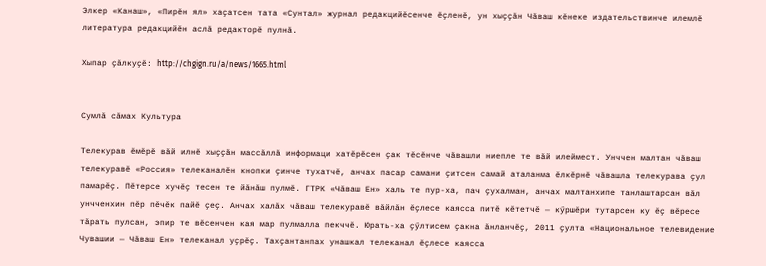Элкер «Канаш», «Пирӗн ял» хаҫатсен тата «Сунтал» журнал редакцийӗсенче ӗҫленӗ, ун хыҫҫӑн Чӑваш кӗнеке издательствинче илемлӗ литература редакцийӗн аслӑ редакторӗ пулнӑ.

Хыпар ҫӑлкуҫӗ: http://chgign.ru/a/news/1665.html


Сумлӑ сӑмах Культура

Телекурав ӗмӗрӗ вӑй илнӗ хыҫҫӑн массӑллӑ информаци хатӗрӗсен ҫак тӗсӗнче чӑвашли ниепле те вӑй илеймест. Унччен малтан чӑваш телекуравӗ «Россия» телеканалӗн кнопки ҫинче тухатчӗ, анчах пасар самани ҫитсен самай аталанма ӗлкӗрнӗ чӑвашла телекурава ҫул памарӗҫ. Пӗтерсе хучӗҫ тесен те йӑнӑш пулмӗ. ГТРК «Чӑваш Ен» халь те пур-ха, пач ҫухалман, анчах малтанхипе танлаштарсан вӑл унчченхин пӗр пӗчӗк пайӗ ҫеҫ. Анчах халӑх чӑваш телекуравӗ вӑйлӑн ӗҫлесе каясса питӗ кӗтетчӗ — кӳршӗри тутарсен ку ӗҫ вӗресе тӑрать пулсан, эпир те вӗсенчен кая мар пулмалла пекччӗ. Юрать-ха ҫӳлтисем ҫакна ӑнланчӗҫ, 2011 ҫулта «Национальное телевидение Чувашии — Чӑваш Ен» телеканал уҫрӗҫ. Тахҫантанпах унашкал телеканал ӗҫлесе каясса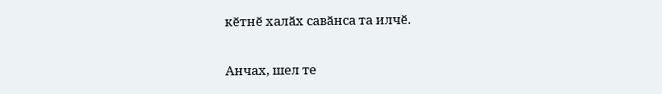кӗтнӗ халӑх савӑнса та илчӗ.

Анчах, шел те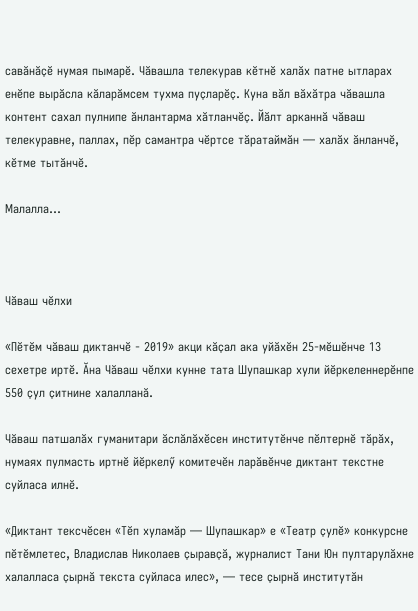савӑнӑҫӗ нумая пымарӗ. Чӑвашла телекурав кӗтнӗ халӑх патне ытларах енӗпе вырӑсла кӑларӑмсем тухма пуҫларӗҫ. Куна вӑл вӑхӑтра чӑвашла контент сахал пулнипе ӑнлантарма хӑтланчӗҫ. Йӑлт арканнӑ чӑваш телекуравне, паллах, пӗр самантра чӗртсе тӑратаймӑн — халӑх ӑнланчӗ, кӗтме тытӑнчӗ.

Малалла...



Чӑваш чӗлхи

«Пӗтӗм чӑваш диктанчӗ - 2019» акци кӑҫал ака уйӑхӗн 25-мӗшӗнче 13 сехетре иртӗ. Ӑна Чӑваш чӗлхи кунне тата Шупашкар хули йӗркеленнерӗнпе 550 ҫул ҫитнине халалланӑ.

Чӑваш патшалӑх гуманитари ӑслӑлӑхӗсен институтӗнче пӗлтернӗ тӑрӑх, нумаях пулмасть иртнӗ йӗркелӳ комитечӗн ларӑвӗнче диктант текстне суйласа илнӗ.

«Диктант тексчӗсен «Тӗп хуламӑр — Шупашкар» е «Театр ҫулӗ» конкурсне пӗтӗмлетес, Владислав Николаев ҫыравҫӑ, журналист Тани Юн пултарулӑхне халалласа ҫырнӑ текста суйласа илес», — тесе ҫырнӑ институтӑн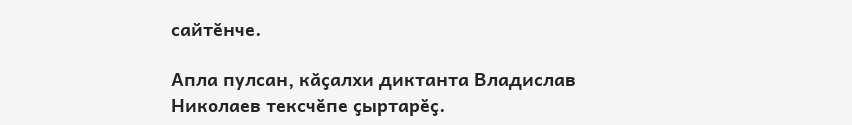сайтӗнче.

Апла пулсан, кӑҫалхи диктанта Владислав Николаев тексчӗпе ҫыртарӗҫ.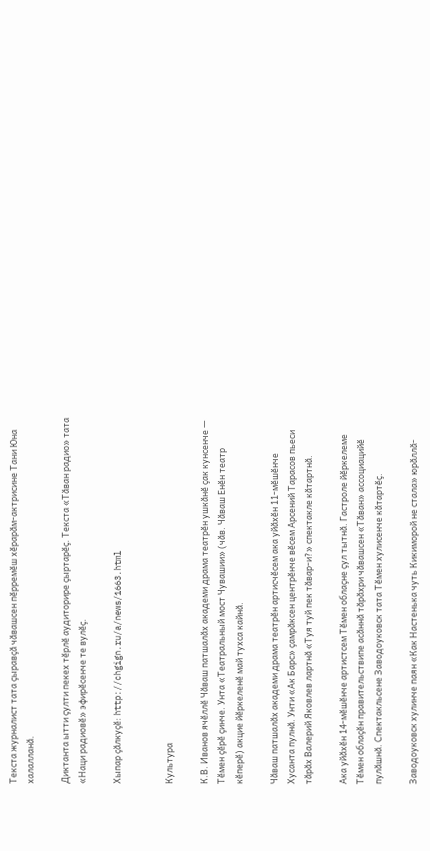Текста журналист тата ҫыравҫӑ чӑвашсен пӗрремӗш хӗрарӑм-актрисине Тани Юна халалланӑ.

Диктанта ытти ҫулти пекех тӗрлӗ аудиторире ҫыртарӗҫ. Текста «Тӑван радио» тата «Наци радиовӗ» эфирӗсенче те вулӗҫ.

Хыпар ҫӑлкуҫӗ: http://chgign.ru/a/news/1663.html


Культура

К.В. Иванов ячӗллӗ Чӑваш патшалӑх академи драма театрӗн ушкӑнӗ ҫак кунсенче — Тӗмен ҫӗрӗ ҫинче. Унта «Театральный мост Чувашии» (чӑв. Чӑваш Енӗн театр кӗперӗ) акцие йӗркеленӗ май тухса кайнӑ.

Чӑваш патшалӑх академи драма театрӗн артисчӗсем ака уйӑхӗн 11-мӗшӗнче Хусанта пулнӑ. Унти «Ак Барс» ҫамрӑксен центрӗнче вӗсем Арсений Тарасов пьеси тӑрӑх Валерий Яковлев лартнӑ «Туя туй пек тӑвар-и?» спектакле кӑтартнӑ.

Ака уйӑхӗн 14-мӗшӗнче артистсем Тӗмен облаҫне ҫул тытнӑ. Гастроле йӗркелеме Тӗмен облаҫӗн правительствипе асӑннӑ тӑрӑхри чӑвашсен «Тӑван» ассоциацийӗ пулӑшнӑ. Спектакльсене Заводоуковск тата Тӗмен хулисенче кӑтартӗҫ.

Заводоуковск хулинче паян «Как Настенька чуть Кикиморой не стала» юрӑллӑ-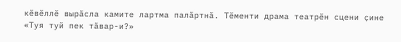кӗвӗллӗ вырӑсла камите лартма палӑртнӑ. Тӗменти драма театрӗн сцени ҫине «Туя туй пек тӑвар-и?»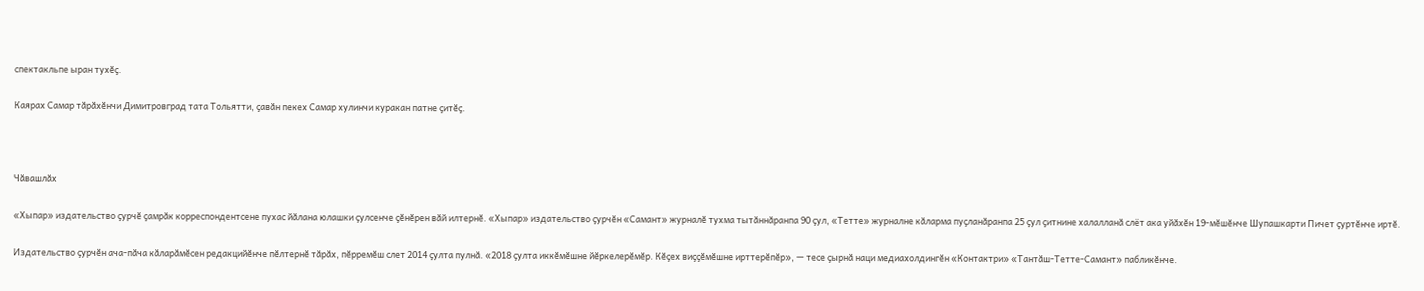спектакльпе ыран тухӗҫ.

Каярах Самар тӑрӑхӗнчи Димитровград тата Тольятти, ҫавӑн пекех Самар хулинчи куракан патне ҫитӗҫ.



Чӑвашлӑх

«Хыпар» издательство ҫурчӗ ҫамрӑк корреспондентсене пухас йӑлана юлашки ҫулсенче ҫӗнӗрен вӑй илтернӗ. «Хыпар» издательство ҫурчӗн «Самант» журналӗ тухма тытӑннӑранпа 90 ҫул, «Тетте» журналне кӑларма пуҫланӑранпа 25 ҫул ҫитнине халалланӑ слёт ака уйӑхӗн 19-мӗшӗнче Шупашкарти Пичет ҫуртӗнче иртӗ.

Издательство ҫурчӗн ача-пӑча кӑларӑмӗсен редакцийӗнче пӗлтернӗ тӑрӑх, пӗрремӗш слет 2014 ҫулта пулнӑ. «2018 ҫулта иккӗмӗшне йӗркелерӗмӗр. Кӗҫех виҫҫӗмӗшне ирттерӗпӗр», — тесе ҫырнӑ наци медиахолдингӗн «Контактри» «Тантӑш-Тетте-Самант» пабликӗнче.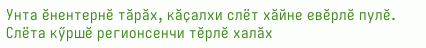Унта ӗнентернӗ тӑрӑх, кӑҫалхи слёт хӑйне евӗрлӗ пулӗ. Слёта кӳршӗ регионсенчи тӗрлӗ халӑх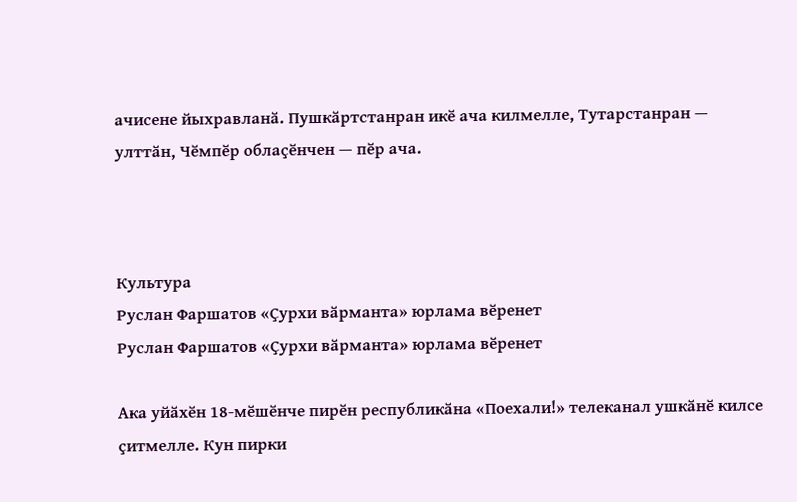ачисене йыхравланӑ. Пушкӑртстанран икӗ ача килмелле, Тутарстанран — улттӑн, Чӗмпӗр облаҫӗнчен — пӗр ача.



Культура
Руслан Фаршатов «Ҫурхи вӑрманта» юрлама вӗренет
Руслан Фаршатов «Ҫурхи вӑрманта» юрлама вӗренет

Ака уйӑхӗн 18-мӗшӗнче пирӗн республикӑна «Поехали!» телеканал ушкӑнӗ килсе ҫитмелле. Кун пирки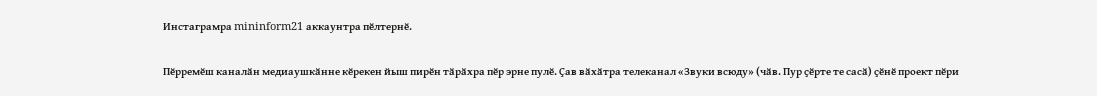Инстаграмра mininform21 аккаунтра пӗлтернӗ.

Пӗрремӗш каналӑн медиаушкӑнне кӗрекен йыш пирӗн тӑрӑхра пӗр эрне пулӗ. Ҫав вӑхӑтра телеканал «Звуки всюду» (чӑв. Пур ҫӗрте те сасӑ) ҫӗнӗ проект пӗри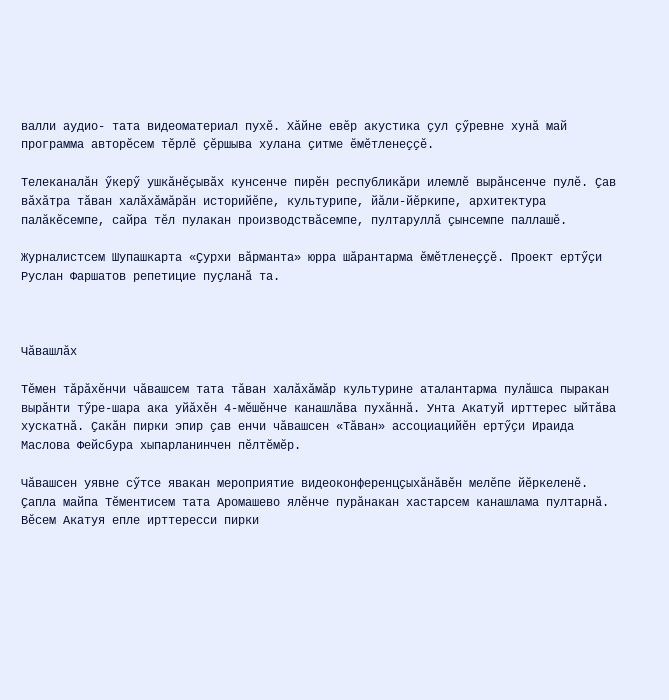валли аудио- тата видеоматериал пухӗ. Хӑйне евӗр акустика ҫул ҫӳревне хунӑ май программа авторӗсем тӗрлӗ ҫӗршыва хулана ҫитме ӗмӗтленеҫҫӗ.

Телеканалӑн ӳкерӳ ушкӑнӗҫывӑх кунсенче пирӗн республикӑри илемлӗ вырӑнсенче пулӗ. Ҫав вӑхӑтра тӑван халӑхӑмӑрӑн историйӗпе, культурипе, йӑли-йӗркипе, архитектура палӑкӗсемпе, сайра тӗл пулакан производствӑсемпе, пултаруллӑ ҫынсемпе паллашӗ.

Журналистсем Шупашкарта «Ҫурхи вӑрманта» юрра шӑрантарма ӗмӗтленеҫҫӗ. Проект ертӳҫи Руслан Фаршатов репетицие пуҫланӑ та.



Чӑвашлӑх

Тӗмен тӑрӑхӗнчи чӑвашсем тата тӑван халӑхӑмӑр культурине аталантарма пулӑшса пыракан вырӑнти тӳре-шара ака уйӑхӗн 4-мӗшӗнче канашлӑва пухӑннӑ. Унта Акатуй ирттерес ыйтӑва хускатнӑ. Ҫакӑн пирки эпир ҫав енчи чӑвашсен «Тӑван» ассоциацийӗн ертӳҫи Ираида Маслова Фейсбура хыпарланинчен пӗлтӗмӗр.

Чӑвашсен уявне сӳтсе явакан мероприятие видеоконференцҫыхӑнӑвӗн мелӗпе йӗркеленӗ. Ҫапла майпа Тӗментисем тата Аромашево ялӗнче пурӑнакан хастарсем канашлама пултарнӑ. Вӗсем Акатуя епле ирттересси пирки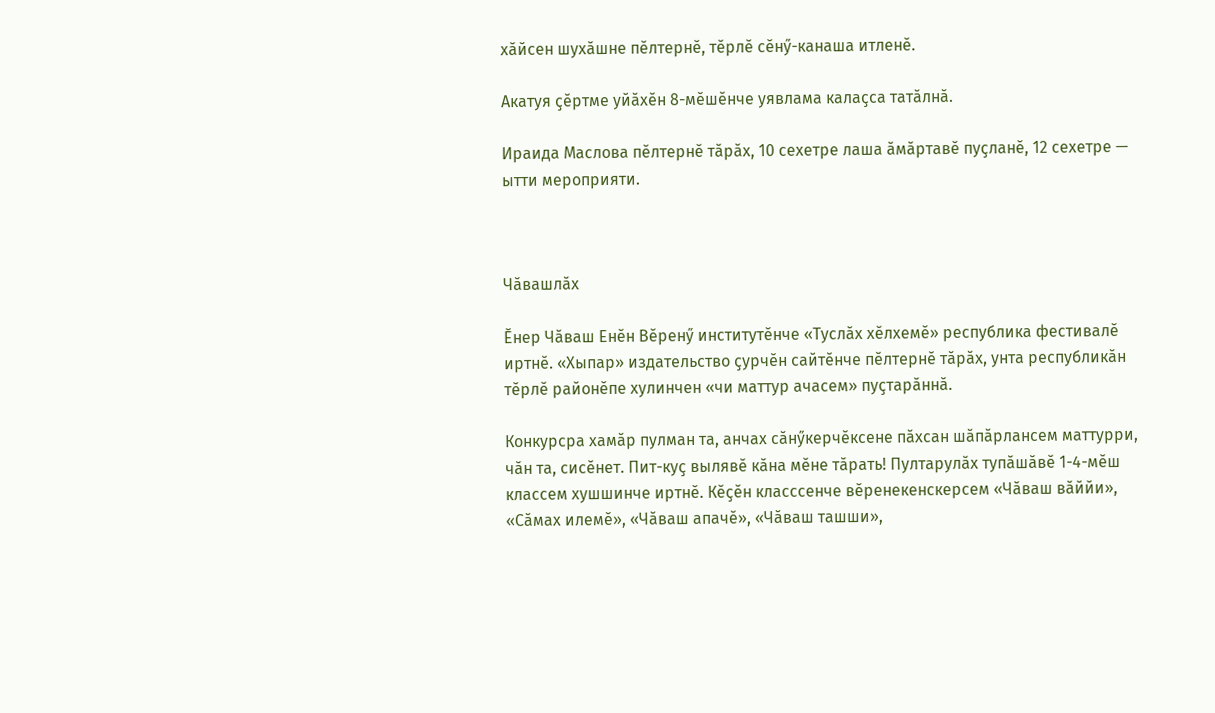хӑйсен шухӑшне пӗлтернӗ, тӗрлӗ сӗнӳ-канаша итленӗ.

Акатуя ҫӗртме уйӑхӗн 8-мӗшӗнче уявлама калаҫса татӑлнӑ.

Ираида Маслова пӗлтернӗ тӑрӑх, 10 сехетре лаша ӑмӑртавӗ пуҫланӗ, 12 сехетре — ытти мероприяти.



Чӑвашлӑх

Ӗнер Чӑваш Енӗн Вӗренӳ институтӗнче «Туслӑх хӗлхемӗ» республика фестивалӗ иртнӗ. «Хыпар» издательство ҫурчӗн сайтӗнче пӗлтернӗ тӑрӑх, унта республикӑн тӗрлӗ районӗпе хулинчен «чи маттур ачасем» пуҫтарӑннӑ.

Конкурсра хамӑр пулман та, анчах сӑнӳкерчӗксене пӑхсан шӑпӑрлансем маттурри, чӑн та, сисӗнет. Пит-куҫ вылявӗ кӑна мӗне тӑрать! Пултарулӑх тупӑшӑвӗ 1-4-мӗш классем хушшинче иртнӗ. Кӗҫӗн класссенче вӗренекенскерсем «Чӑваш вӑййи», «Сӑмах илемӗ», «Чӑваш апачӗ», «Чӑваш ташши»,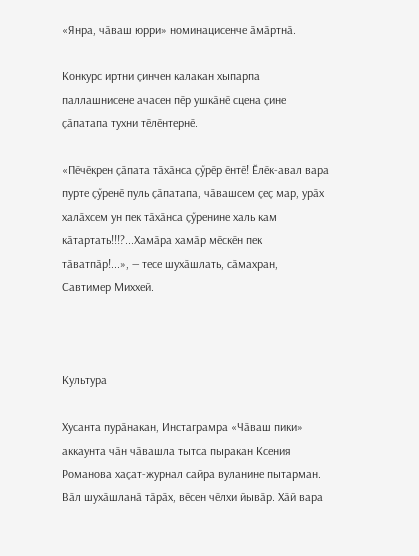«Янра, чӑваш юрри» номинацисенче ӑмӑртнӑ.

Конкурс иртни ҫинчен калакан хыпарпа паллашнисене ачасен пӗр ушкӑнӗ сцена ҫине ҫӑпатапа тухни тӗлӗнтернӗ.

«Пӗчӗкрен ҫӑпата тӑхӑнса ҫӳрӗр ӗнтӗ! Ӗлӗк-авал вара пурте ҫӳренӗ пуль ҫӑпатапа, чӑвашсем ҫеҫ мар, урӑх халӑхсем ун пек тӑхӑнса ҫӳренине халь кам кӑтартать!!!?...Хамӑра хамӑр мӗскӗн пек тӑватпӑр!...», — тесе шухӑшлать, сӑмахран, Савтимер Миххей.



Культура

Хусанта пурӑнакан, Инстаграмра «Чӑваш пики» аккаунта чӑн чӑвашла тытса пыракан Ксения Романова хаҫат-журнал сайра вуланине пытарман. Вӑл шухӑшланӑ тӑрӑх, вӗсен чӗлхи йывӑр. Хӑй вара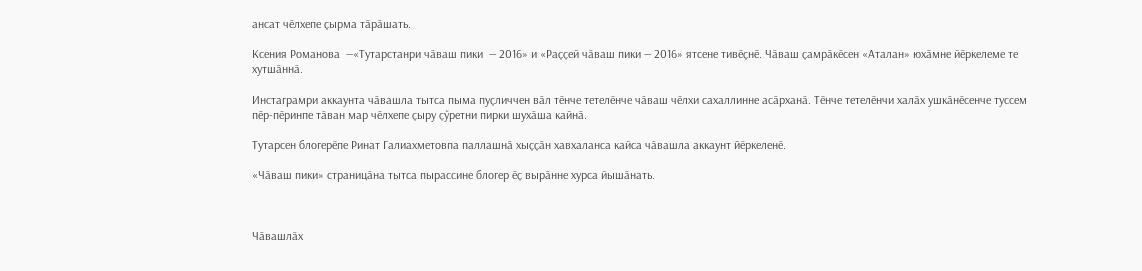ансат чӗлхепе ҫырма тӑрӑшать.

Ксения Романова  —«Тутарстанри чӑваш пики  — 2016» и «Раҫҫей чӑваш пики — 2016» ятсене тивӗҫнӗ. Чӑваш ҫамрӑкӗсен «Аталан» юхӑмне йӗркелеме те хутшӑннӑ.

Инстаграмри аккаунта чӑвашла тытса пыма пуҫличчен вӑл тӗнче тетелӗнче чӑваш чӗлхи сахаллинне асӑрханӑ. Тӗнче тетелӗнчи халӑх ушкӑнӗсенче туссем пӗр-пӗринпе тӑван мар чӗлхепе ҫыру ҫӳретни пирки шухӑша кайнӑ.

Тутарсен блогерӗпе Ринат Галиахметовпа паллашнӑ хыҫҫӑн хавхаланса кайса чӑвашла аккаунт йӗркеленӗ.

«Чӑваш пики» страницӑна тытса пырассине блогер ӗҫ вырӑнне хурса йышӑнать.



Чӑвашлӑх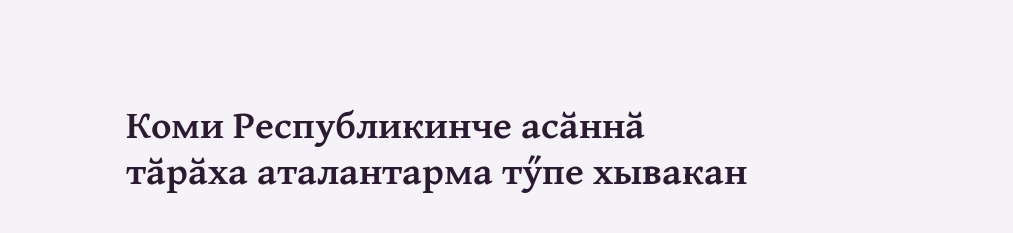Коми Республикинче асӑннӑ тӑрӑха аталантарма тӳпе хывакан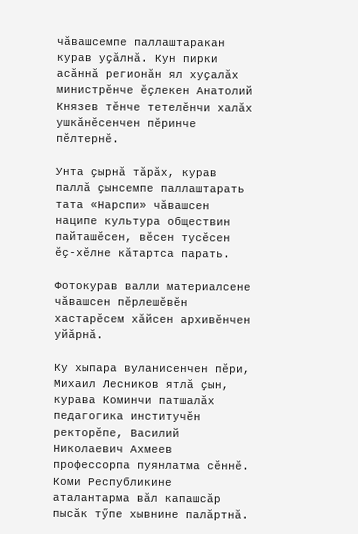чӑвашсемпе паллаштаракан курав уҫӑлнӑ. Кун пирки асӑннӑ регионӑн ял хуҫалӑх министрӗнче ӗҫлекен Анатолий Князев тӗнче тетелӗнчи халӑх ушкӑнӗсенчен пӗринче пӗлтернӗ.

Унта ҫырнӑ тӑрӑх, курав паллӑ ҫынсемпе паллаштарать тата «Нарспи» чӑвашсен наципе культура обществин пайташӗсен, вӗсен тусӗсен ӗҫ-хӗлне кӑтартса парать.

Фотокурав валли материалсене чӑвашсен пӗрлешӗвӗн хастарӗсем хӑйсен архивӗнчен уйӑрнӑ.

Ку хыпара вуланисенчен пӗри, Михаил Лесников ятлӑ ҫын, курава Коминчи патшалӑх педагогика институчӗн ректорӗпе, Василий Николаевич Ахмеев профессорпа пуянлатма сӗннӗ. Коми Республикине аталантарма вӑл капашсӑр пысӑк тӳпе хывнине палӑртнӑ.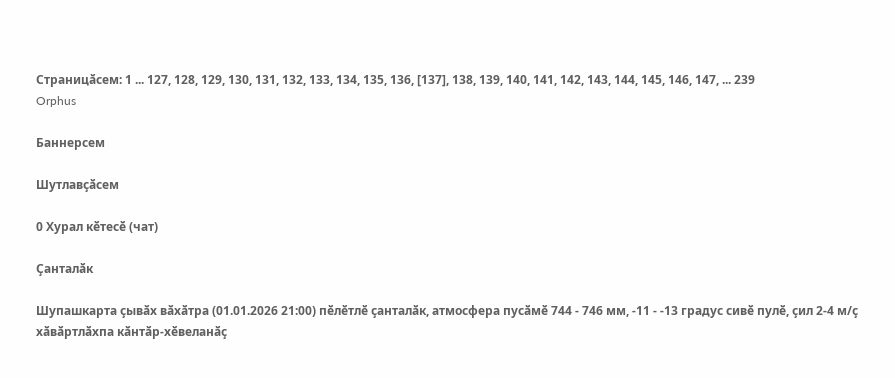Страницӑсем: 1 ... 127, 128, 129, 130, 131, 132, 133, 134, 135, 136, [137], 138, 139, 140, 141, 142, 143, 144, 145, 146, 147, ... 239
Orphus

Баннерсем

Шутлавҫӑсем

0 Хурал кӗтесӗ (чат)

Ҫанталӑк

Шупашкарта ҫывӑх вӑхӑтра (01.01.2026 21:00) пӗлӗтлӗ ҫанталӑк, атмосфера пусӑмӗ 744 - 746 мм, -11 - -13 градус сивӗ пулӗ, ҫил 2-4 м/ҫ хӑвӑртлӑхпа кӑнтӑр-хӗвеланӑҫ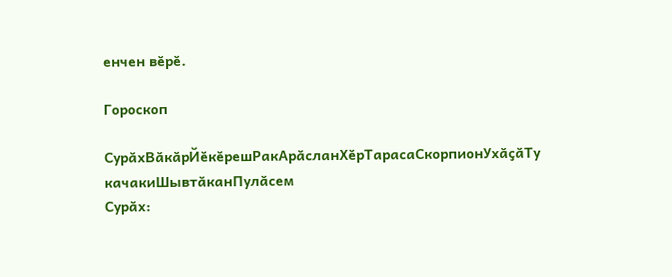енчен вӗрӗ.

Гороскоп

СурӑхВӑкӑрЙӗкӗрешРакАрӑсланХӗрТарасаСкорпионУхӑҫӑТу качакиШывтӑканПулӑсем
Сурӑх: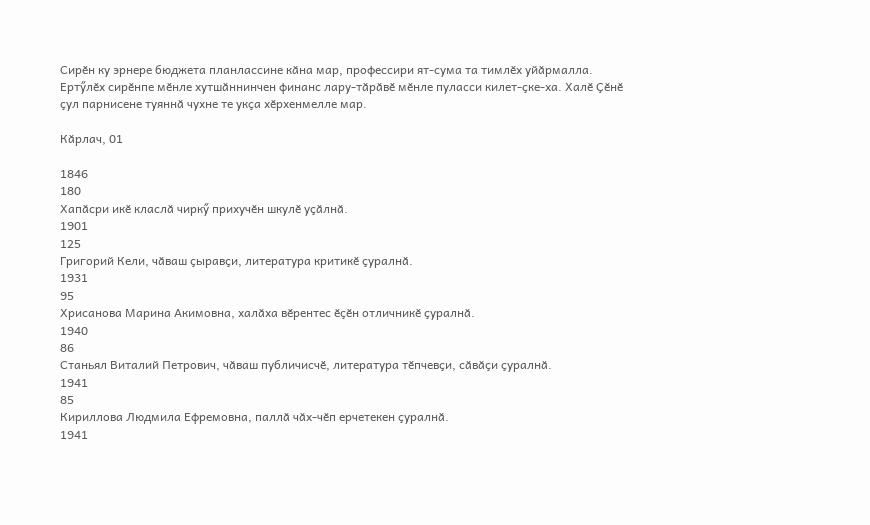Сирӗн ку эрнере бюджета планлассине кӑна мар, профессири ят-сума та тимлӗх уйӑрмалла. Ертӳлӗх сирӗнпе мӗнле хутшӑннинчен финанс лару-тӑрӑвӗ мӗнле пуласси килет-ҫке-ха. Халӗ Ҫӗнӗ ҫул парнисене туяннӑ чухне те укҫа хӗрхенмелле мар.

Кӑрлач, 01

1846
180
Хапӑсри икӗ класлӑ чиркӳ прихучӗн шкулӗ уҫӑлнӑ.
1901
125
Григорий Кели, чӑваш ҫыравҫи, литература критикӗ ҫуралнӑ.
1931
95
Хрисанова Марина Акимовна, халӑха вӗрентес ӗҫӗн отличникӗ ҫуралнӑ.
1940
86
Станьял Виталий Петрович, чӑваш публичисчӗ, литература тӗпчевҫи, сӑвӑҫи ҫуралнӑ.
1941
85
Кириллова Людмила Ефремовна, паллӑ чӑх-чӗп ерчетекен ҫуралнӑ.
1941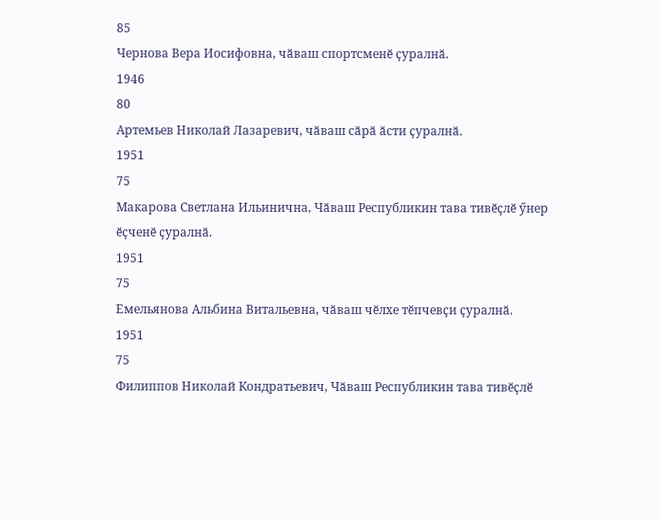85
Чернова Вера Иосифовна, чӑваш спортсменӗ ҫуралнӑ.
1946
80
Артемьев Николай Лазаревич, чӑваш сӑрӑ ӑсти ҫуралнӑ.
1951
75
Макарова Светлана Ильинична, Чӑваш Республикин тава тивӗҫлӗ ӳнер ӗҫченӗ ҫуралнӑ.
1951
75
Емельянова Альбина Витальевна, чӑваш чӗлхе тӗпчевҫи ҫуралнӑ.
1951
75
Филиппов Николай Кондратьевич, Чӑваш Республикин тава тивӗҫлӗ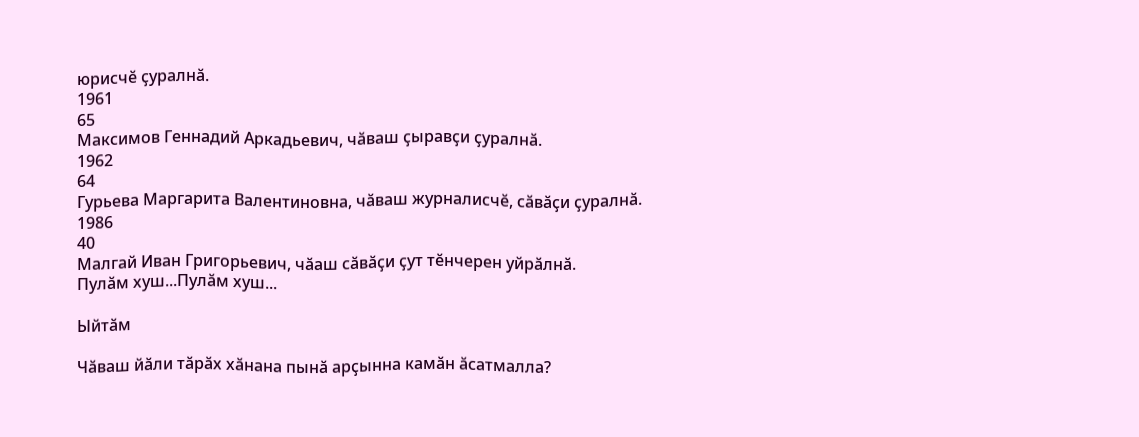юрисчӗ ҫуралнӑ.
1961
65
Максимов Геннадий Аркадьевич, чӑваш ҫыравҫи ҫуралнӑ.
1962
64
Гурьева Маргарита Валентиновна, чӑваш журналисчӗ, сӑвӑҫи ҫуралнӑ.
1986
40
Малгай Иван Григорьевич, чӑаш сӑвӑҫи ҫут тӗнчерен уйрӑлнӑ.
Пулӑм хуш...Пулӑм хуш...

Ыйтӑм

Чӑваш йӑли тӑрӑх хӑнана пынӑ арҫынна камӑн ӑсатмалла?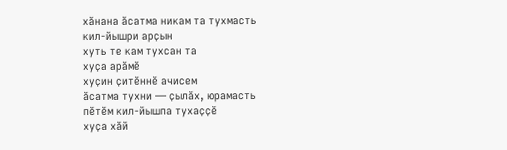хӑнана ӑсатма никам та тухмасть
кил-йышри арҫын
хуть те кам тухсан та
хуҫа арӑмӗ
хуҫин ҫитӗннӗ ачисем
ӑсатма тухни — ҫылӑх, юрамасть
пӗтӗм кил-йышпа тухаҫҫӗ
хуҫа хӑй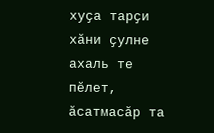хуҫа тарҫи
хӑни ҫулне ахаль те пӗлет, ӑсатмасӑр та